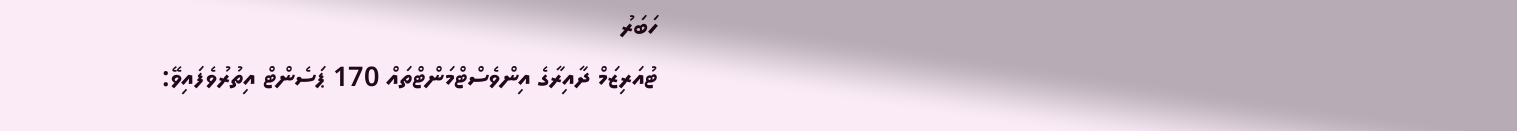ހަބަރު
ޓުއަރިޒަމް ދާއިރާގެ އިންވެސްޓްމަންޓްތައް 170 ޕަސެންޓް އިތުރުވެފައިވޭ: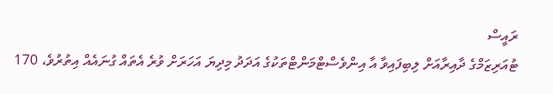ރައީސް
ޓުއަރިޒަމްގެ ދާއިރާއަށް ލިބިފައިވާ އާ އިންވެސްޓްމަންޓްތަކުގެ އަދަދު މިދިޔަ އަހަރަށް ވުރެ އެތައް ގުނައެއް އިތުރުވެ، 170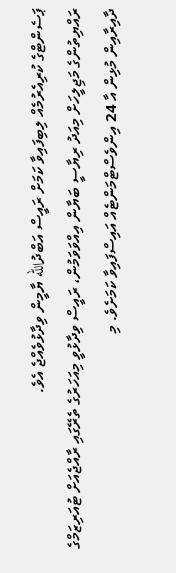ޕަސެންޓްގެ ކުރިއެރުމެއް ލިބިފައިވާ ކަމަށް ރައީސް އަބްދުالله ޔާމީން ވިދާޅުވެއްޖެ އެވެ.
ރައްޔިތުންގެ މަޖިލީހަށް މިއަދު ރިޔާސީ ބަޔާން އިއްވަވަމުން، ރައީސް ވިދާޅުވީ މިއަހަރުގެ ތެރޭގައި ރާއްޖެއަށް ޓުއަރިޒަމްގެ ދާއިރާއިން މުޅިން އާ 24 އިންވެސްޓްމަންޓެއް އައިސްފައިވާ ކަމަށެވެ. މި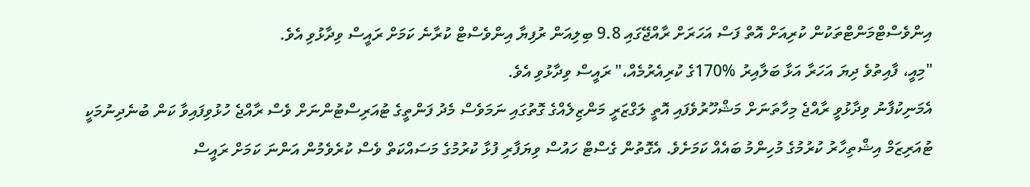އިންވެސްޓްމަންޓްތަކުން ކުރިއަށް އޮތް ފަސް އަހަރަށް ރާއްޖޭގައި 9.8 ބިލިއަން ރުފިޔާ އިންވެސްޓް ކުރާނެ ކަމަށް ރައީސް ވިދާޅުވި އެވެ.
"މިއީ، ފާއިތުވެ ދިޔަ އަހަރާ އަޅާ ބަލާއިރު %170ގެ ކުރިއެރުމެއް،" ރައީސް ވިދާޅުވި އެވެ.
އެމަނިކުފާނު ވިދާޅުވީ ރާއްޖެ މިހާތަނަށް މަޝްހޫރުވެފައި އޮތީ ލަގްޒަރީ މަންޒިލެއްގެ ގޮތުގައި ނަމަވެސް މެދު ފަންތީގެ ޓުއަރިސްޓުންނަށް ވެސް ރާއްޖެ ހުޅުވިފައިވާ ކަން ބުނެދިނުމަކީ ޓުއަރިޒަމް އިޝްތިހާރު ކުރުމުގެ މުހިންމު ބައެއް ކަމަށެވެ. އެގޮތުން ގެސްޓް ހައުސް ވިޔަފާރި ފުޅާ ކުރުމުގެ މަސައްކަތް ވެސް ކުރެވެމުން އަންނަ ކަމަށް ރައީސް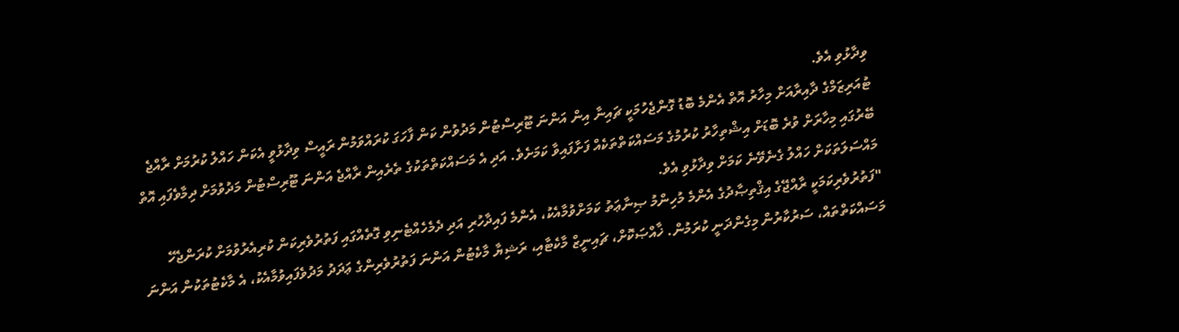ވިދާޅުވި އެވެ.
ޓުއަރިޒަމްގެ ދާއިރާއަށް މިހާރު އޮތް އެންމެ ބޮޑު ގޮންޖެހުމަކީ ޗައިނާ އިން އަންނަ ޓޫރިސްޓުން މަދުވުން ކަން ފާހަގަ ކުރައްވަމުން ރައީސް ވިދާޅުވީ އެކަން ހައްލު ކުރުމަށް ރާއްޖެ ބޭރުގައި މިހާރަށް ވުރެ ބޮޑަށް އިޝްތިހާރު ކުރުމުގެ މަސައްކަތްތަކެއް ފަށާފައިވާ ކަމަށެވެ. އަދި އެ މަސައްކަތްތަކުގެ ތެރެއިން ރާއްޖެ އަންނަ ޓޫރިސްޓުން މަދުވުމަށް ދިމާވެފައި އޮތް މައްސަލަތަކަށް ހައްލު ގެނެވޭނެ ކަމަށް ވިދާޅުވި އެވެ.
"ފަތުރުވެރިކަމަކީ ރާއްޖޭގެ އިޤްތިޞާދުގެ އެންމެ މުހިންމު ޞިނާޢަތު ކަމަށްވުމާއެކު، އެންމެ ފައިދާހުރި އަދި ދެމެހެއްޓެނިވި ގޮތެއްގައި ފަތުރުވެރިކަން ކުރިއެރުވުމަށް ކުރަންޖެހޭ މަސައްކަތްތައް، ސަރުކާރުން މިގެންދަނީ ކުރަމުން. ޚާއްޞަކޮށް، ޗައިނީޒް މާކެޓާއި، ރަޝިޔާ މާކެޓުން އަންނަ ފަތުރުވެރިންގެ ޢަދަދު މަދުވެފައިވުމާއެކު، އެ މާކެޓުތަކުން އަންނަ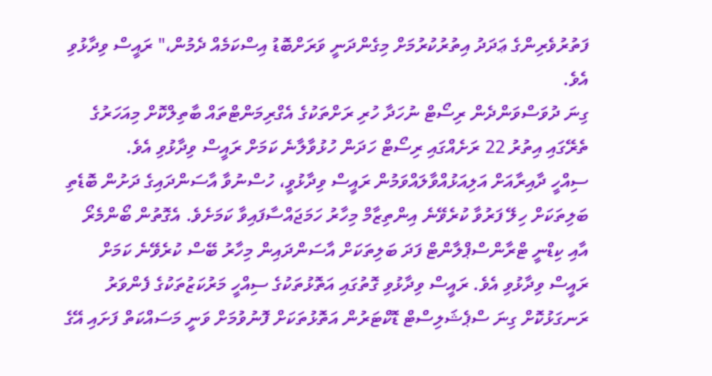ފަތުރުވެރިންގެ ޢަދަދު އިތުރުކުރުމަށް މިގެންދަނީ ވަރަށްބޮޑު އިސްކަމެއް ދެމުން،" ރައީސް ވިދާޅުވި އެވެ.
ގިނަ ދުވަސްވަންދެން ރިސޯޓް ނުހަދާ ހުރި ރަށްތަކުގެ އެގްރިމަންޓްތައް ބާތިލްކޮށް މިއަހަރުގެ ތެރޭގައި އިތުރު 22 ރަށެއްގައި ރިސޯޓް ހަދަން ހުޅުވާލާނެ ކަމަށް ރައީސް ވިދާޅުވި އެވެ.
ސިއްހީ ދާއިރާއަށް އަލިއަޅުއްވާލައްވަމުން ރައީސް ވިދާޅުވީ، ހުސްނުވާ އާސަންދައިގެ ދަށުން ބޮޑެތި ބަލިތަކަށް ހިލޭ ފަރުވާ ކުރެވޭނެ އިންތިޒާމް މިހާރު ހަމަޖައްސާފައިވާ ކަމަށެވެ. އެގޮތުން ބޯންމެރޯ އާއި ކިޑްނީ ޓްރާންސްޕްލާންޓް ފަދަ ބަލިތަކަށް އާސަންދައިން މިހާރު ބޭސް ކުރެވޭނެ ކަމަށް ރައީސް ވިދާޅުވި އެވެ. ރައީސް ވިދާޅުވި ގޮތުގައި އަތޮޅުތަކުގެ ސިއްހީ މަރުކަޒުތަކުގެ ފެންވަރު ރަނގަޅުކޮށް ގިނަ ސްޕެޝަލިސްޓް ޑޮކްޓަރުން އަތޮޅުތަކަށް ފޮނުވުމަށް ވަނީ މަސައްކަތް ފަށައި އޭގެ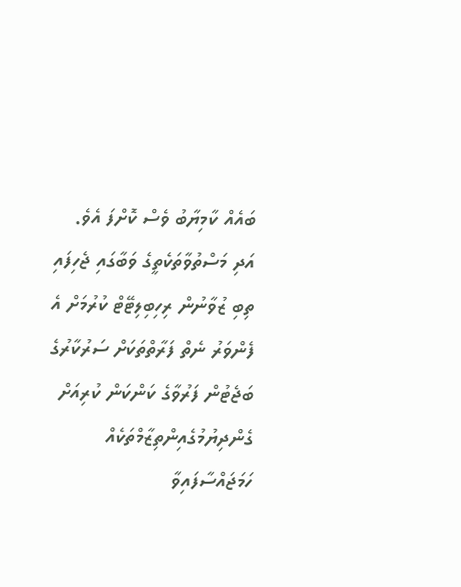ބައެއް ކާމިޔާބު ވެސް ކޮށްފަ އެވެ. އަދި މަސްތުވާތަކެތީގެ ވަބާގައި ޖެހިފައި ތިބި ޒުވާނުން ރިހިބިލިޓޭޓް ކުރުމަށް އެ ފެންވަރު ނެތް ފަރާތްތަކަށް ސަރުކާރުގެ ބަޖެޓުން ފަރުވާގެ ކަންކަން ކުރިއަށް ގެންދިޔުމުގެއިންތިޒާމްތަކެއް ހަމަޖައްސާފައިވާ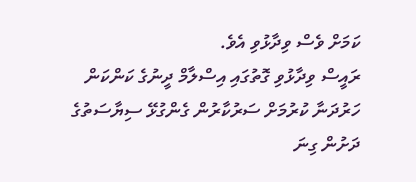ކަމަށް ވެސް ވިދާޅުވި އެވެ.
ރައީސް ވިދާޅުވި ގޮތުގައި އިސްލާމް ދީނުގެ ކަންކަން ހަރުދަނާ ކުރުމަށް ސަރުކާރުން ގެންގުޅޭ ސިޔާސަތުގެ ދަށުން ގިނަ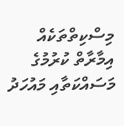މިސްކިތްތަކެއް އިމާރާތް ކުރުމުގެ މަސައްކަތާއި މައުހަދު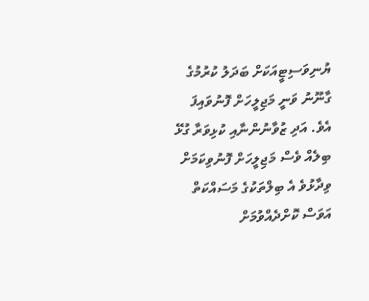ޔުނިވަސިޓީއަކަށް ބަދަލު ކުރުމުގެ ގާނޫނު ވަނީ މަޖިލީހަށް ފޮނުވައިފަ އެވެ. އަދި ޒުވާނުންނާއި ކުޅިވަރާ ގުޅޭ ބިލެއް ވެސް މަޖިލީހަށް ފޮނުވިކަމަށް ވިދާޅުވެ އެ ބިލްތަކުގެ މަސައްކަތް އަވަސް ކޮށްދެއްވުމަށް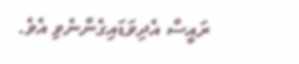ރައީސް އެދިވަޑައިގެންނެވި އެވެ.